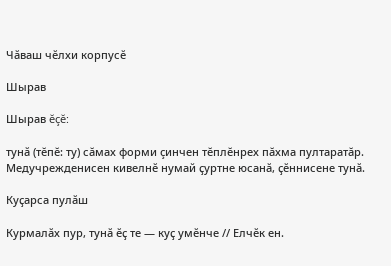Чӑваш чӗлхи корпусӗ

Шырав

Шырав ĕçĕ:

тунӑ (тĕпĕ: ту) сăмах форми çинчен тĕплĕнрех пăхма пултаратăр.
Медучрежденисен кивелнӗ нумай ҫуртне юсанӑ, ҫӗннисене тунӑ.

Куҫарса пулӑш

Курмалӑх пур, тунӑ ӗҫ те — куҫ умӗнче // Елчӗк ен.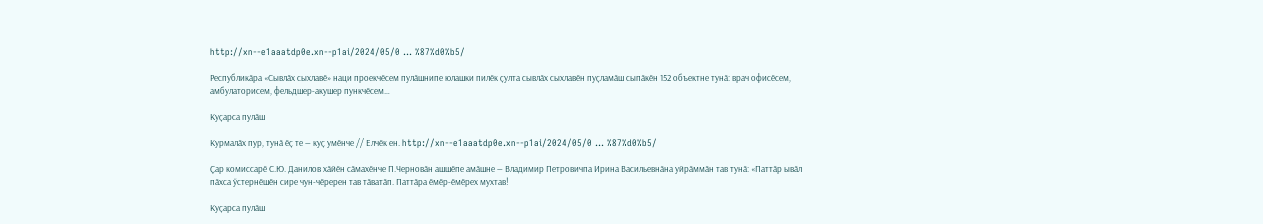http://xn--e1aaatdp0e.xn--p1ai/2024/05/0 ... %87%d0%b5/

Республикӑра «Сывлӑх сыхлавӗ» наци проекчӗсем пулӑшнипе юлашки пилӗк ҫулта сывлӑх сыхлавӗн пуҫламӑш сыпӑкӗн 152 объектне тунӑ: врач офисӗсем, амбулаторисем, фельдшер-акушер пункчӗсем…

Куҫарса пулӑш

Курмалӑх пур, тунӑ ӗҫ те — куҫ умӗнче // Елчӗк ен. http://xn--e1aaatdp0e.xn--p1ai/2024/05/0 ... %87%d0%b5/

Ҫар комиссарӗ С.Ю. Данилов хӑйӗн сӑмахӗнче П.Черновӑн ашшӗпе амӑшне — Владимир Петровичпа Ирина Васильевнӑна уйрӑммӑн тав тунӑ: «Паттӑр ывӑл пӑхса ӳстернӗшӗн сире чун-чӗререн тав тӑватӑп. Паттӑра ӗмӗр-ӗмӗрех мухтав!

Куҫарса пулӑш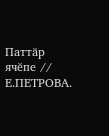Паттӑр ячӗпе // Е.ПЕТРОВА.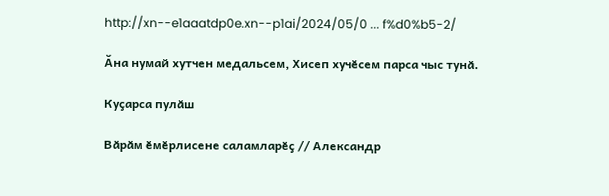http://xn--e1aaatdp0e.xn--p1ai/2024/05/0 ... f%d0%b5-2/

Ӑна нумай хутчен медальсем, Хисеп хучӗсем парса чыс тунӑ.

Куҫарса пулӑш

Вӑрӑм ӗмӗрлисене саламларӗҫ // Александр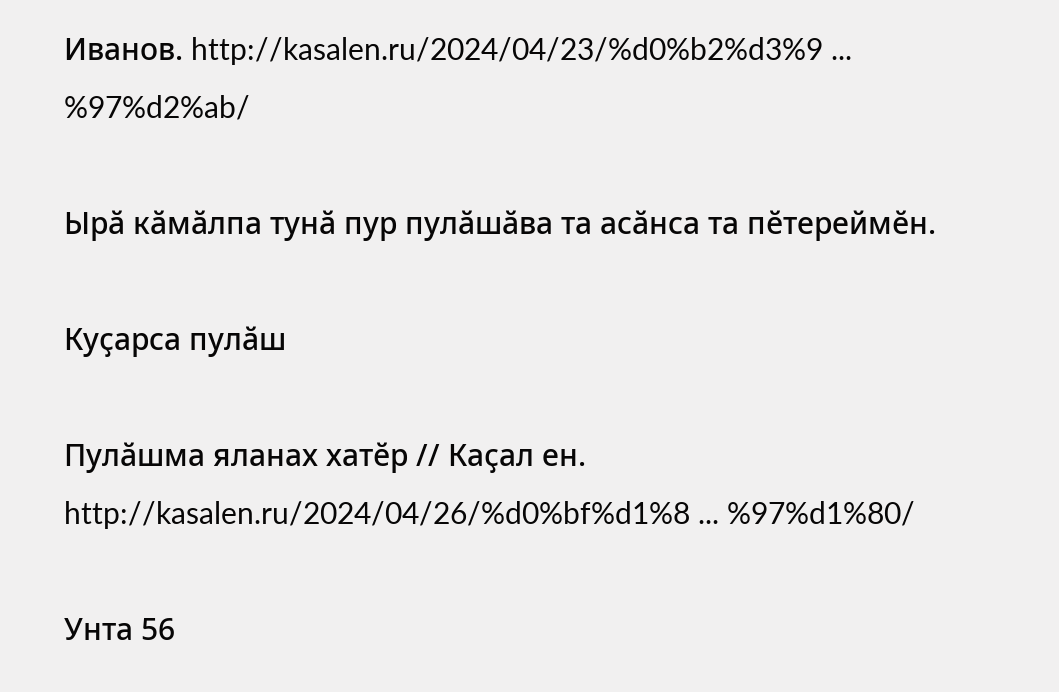Иванов. http://kasalen.ru/2024/04/23/%d0%b2%d3%9 ... %97%d2%ab/

Ырӑ кӑмӑлпа тунӑ пур пулӑшӑва та асӑнса та пӗтереймӗн.

Куҫарса пулӑш

Пулӑшма яланах хатӗр // Каҫал ен. http://kasalen.ru/2024/04/26/%d0%bf%d1%8 ... %97%d1%80/

Унта 56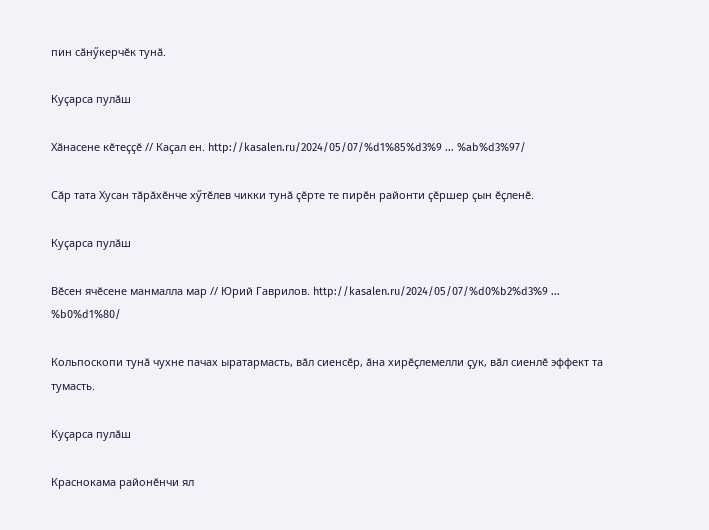пин сӑнӳкерчӗк тунӑ.

Куҫарса пулӑш

Хӑнасене кӗтеҫҫӗ // Каҫал ен. http://kasalen.ru/2024/05/07/%d1%85%d3%9 ... %ab%d3%97/

Сӑр тата Хусан тӑрӑхӗнче хӳтӗлев чикки тунӑ ҫӗрте те пирӗн районти ҫӗршер ҫын ӗҫленӗ.

Куҫарса пулӑш

Вӗсен ячӗсене манмалла мар // Юрий Гаврилов. http://kasalen.ru/2024/05/07/%d0%b2%d3%9 ... %b0%d1%80/

Кольпоскопи тунӑ чухне пачах ыратармасть, вӑл сиенсӗр, ӑна хирӗҫлемелли ҫук, вӑл сиенлӗ эффект та тумасть.

Куҫарса пулӑш

Краснокама районӗнчи ял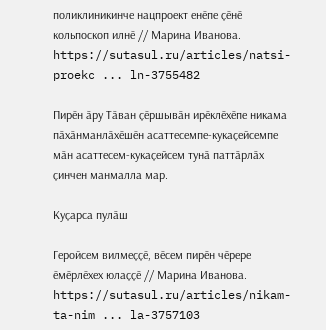поликлиникинче нацпроект енӗпе ҫӗнӗ кольпоскоп илнӗ // Марина Иванова. https://sutasul.ru/articles/natsi-proekc ... ln-3755482

Пирӗн ӑру Тӑван ҫӗршывӑн ирӗклӗхӗпе никама пӑхӑнманлӑхӗшӗн асаттесемпе-кукаҫейсемпе мӑн асаттесем-кукаҫейсем тунӑ паттӑрлӑх ҫинчен манмалла мар.

Куҫарса пулӑш

Геройсем вилмеҫҫӗ, вӗсем пирӗн чӗрере ӗмӗрлӗхех юлаҫҫӗ // Марина Иванова. https://sutasul.ru/articles/nikam-ta-nim ... la-3757103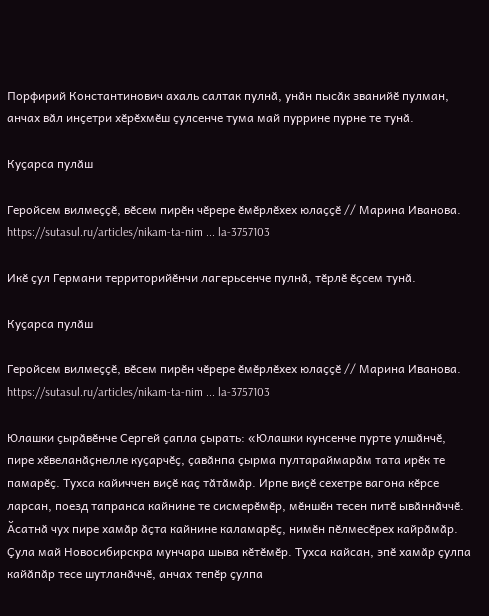Порфирий Константинович ахаль салтак пулнӑ, унӑн пысӑк званийӗ пулман, анчах вӑл инҫетри хӗрӗхмӗш ҫулсенче тума май пуррине пурне те тунӑ.

Куҫарса пулӑш

Геройсем вилмеҫҫӗ, вӗсем пирӗн чӗрере ӗмӗрлӗхех юлаҫҫӗ // Марина Иванова. https://sutasul.ru/articles/nikam-ta-nim ... la-3757103

Икӗ ҫул Германи территорийӗнчи лагерьсенче пулнӑ, тӗрлӗ ӗҫсем тунӑ.

Куҫарса пулӑш

Геройсем вилмеҫҫӗ, вӗсем пирӗн чӗрере ӗмӗрлӗхех юлаҫҫӗ // Марина Иванова. https://sutasul.ru/articles/nikam-ta-nim ... la-3757103

Юлашки ҫырӑвӗнче Сергей ҫапла ҫырать: «Юлашки кунсенче пурте улшӑнчӗ, пире хӗвеланӑҫнелле куҫарчӗҫ, ҫавӑнпа ҫырма пултараймарӑм тата ирӗк те памарӗҫ. Тухса кайиччен виҫӗ каҫ тӑтӑмӑр. Ирпе виҫӗ сехетре вагона кӗрсе ларсан, поезд тапранса кайнине те сисмерӗмӗр, мӗншӗн тесен питӗ ывӑннӑччӗ. Ӑсатнӑ чух пире хамӑр ӑҫта кайнине каламарӗҫ, нимӗн пӗлмесӗрех кайрӑмӑр. Ҫула май Новосибирскра мунчара шыва кӗтӗмӗр. Тухса кайсан, эпӗ хамӑр ҫулпа кайӑпӑр тесе шутланӑччӗ, анчах тепӗр ҫулпа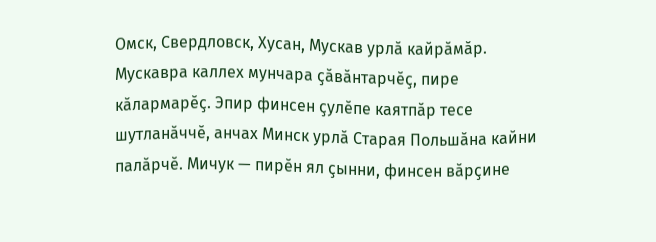Омск, Свердловск, Хусан, Мускав урлӑ кайрӑмӑр. Мускавра каллех мунчара ҫӑвӑнтарчӗҫ, пире кӑлармарӗҫ. Эпир финсен ҫулӗпе каятпӑр тесе шутланӑччӗ, анчах Минск урлӑ Старая Польшӑна кайни палӑрчӗ. Мичук — пирӗн ял ҫынни, финсен вӑрҫине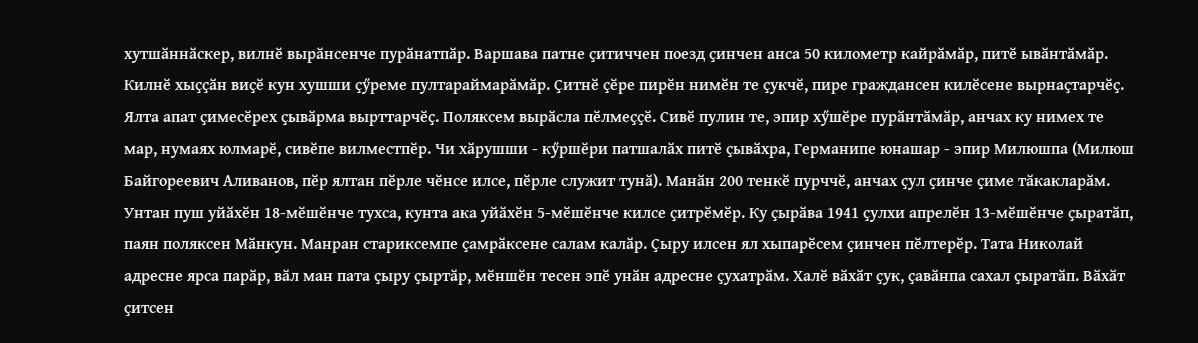хутшӑннӑскер, вилнӗ вырӑнсенче пурӑнатпӑр. Варшава патне ҫитиччен поезд ҫинчен анса 50 километр кайрӑмӑр, питӗ ывӑнтӑмӑр. Килнӗ хыҫҫӑн виҫӗ кун хушши ҫӳреме пултараймарӑмӑр. Ҫитнӗ ҫӗре пирӗн нимӗн те ҫукчӗ, пире граждансен килӗсене вырнаҫтарчӗҫ. Ялта апат ҫимесӗрех ҫывӑрма вырттарчӗҫ. Поляксем вырӑсла пӗлмеҫҫӗ. Сивӗ пулин те, эпир хӳшӗре пурӑнтӑмӑр, анчах ку нимех те мар, нумаях юлмарӗ, сивӗпе вилместпӗр. Чи хӑрушши - кӳршӗри патшалӑх питӗ ҫывӑхра, Германипе юнашар - эпир Милюшпа (Милюш Байгореевич Аливанов, пӗр ялтан пӗрле чӗнсе илсе, пӗрле служит тунӑ). Манӑн 200 тенкӗ пурччӗ, анчах ҫул ҫинче ҫиме тӑкакларӑм. Унтан пуш уйӑхӗн 18-мӗшӗнче тухса, кунта ака уйӑхӗн 5-мӗшӗнче килсе ҫитрӗмӗр. Ку ҫырӑва 1941 ҫулхи апрелӗн 13-мӗшӗнче ҫыратӑп, паян поляксен Мӑнкун. Манран стариксемпе ҫамрӑксене салам калӑр. Ҫыру илсен ял хыпарӗсем ҫинчен пӗлтерӗр. Тата Николай адресне ярса парӑр, вӑл ман пата ҫыру ҫыртӑр, мӗншӗн тесен эпӗ унӑн адресне ҫухатрӑм. Халӗ вӑхӑт ҫук, ҫавӑнпа сахал ҫыратӑп. Вӑхӑт ҫитсен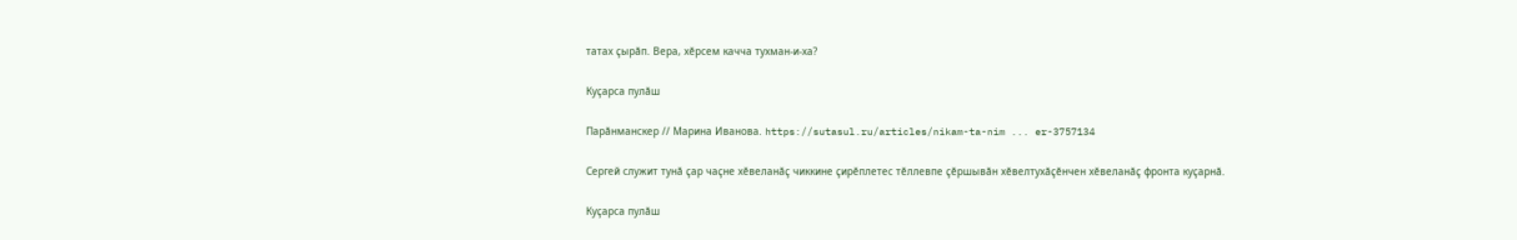татах ҫырӑп. Вера, хӗрсем качча тухман-и-ха?

Куҫарса пулӑш

Парӑнманскер // Марина Иванова. https://sutasul.ru/articles/nikam-ta-nim ... er-3757134

Сергей служит тунӑ ҫар чаҫне хӗвеланӑҫ чиккине ҫирӗплетес тӗллевпе ҫӗршывӑн хӗвелтухӑҫӗнчен хӗвеланӑҫ фронта куҫарнӑ.

Куҫарса пулӑш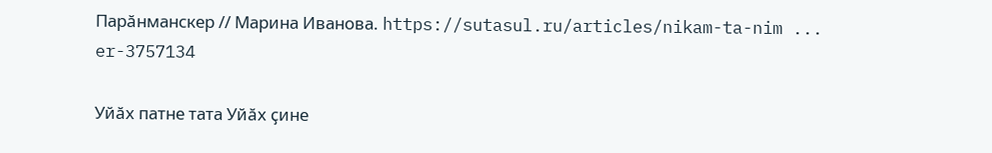Парӑнманскер // Марина Иванова. https://sutasul.ru/articles/nikam-ta-nim ... er-3757134

Уйӑх патне тата Уйӑх ҫине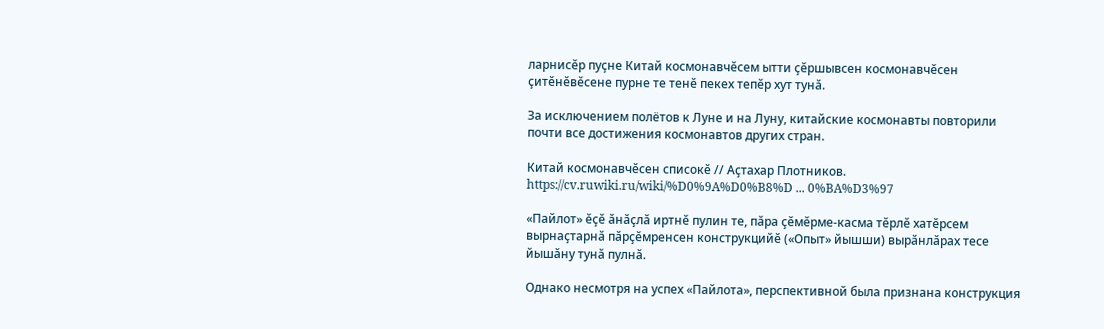ларнисӗр пуҫне Китай космонавчӗсем ытти ҫӗршывсен космонавчӗсен ҫитӗнӗвӗсене пурне те тенӗ пекех тепӗр хут тунӑ.

За исключением полётов к Луне и на Луну, китайские космонавты повторили почти все достижения космонавтов других стран.

Китай космонавчӗсен списокӗ // Аҫтахар Плотников. https://cv.ruwiki.ru/wiki/%D0%9A%D0%B8%D ... 0%BA%D3%97

«Пайлот» ӗҫӗ ӑнӑҫлӑ иртнӗ пулин те, пӑра ҫӗмӗрме-касма тӗрлӗ хатӗрсем вырнаҫтарнӑ пӑрҫӗмренсен конструкцийӗ («Опыт» йышши) вырӑнлӑрах тесе йышӑну тунӑ пулнӑ.

Однако несмотря на успех «Пайлота», перспективной была признана конструкция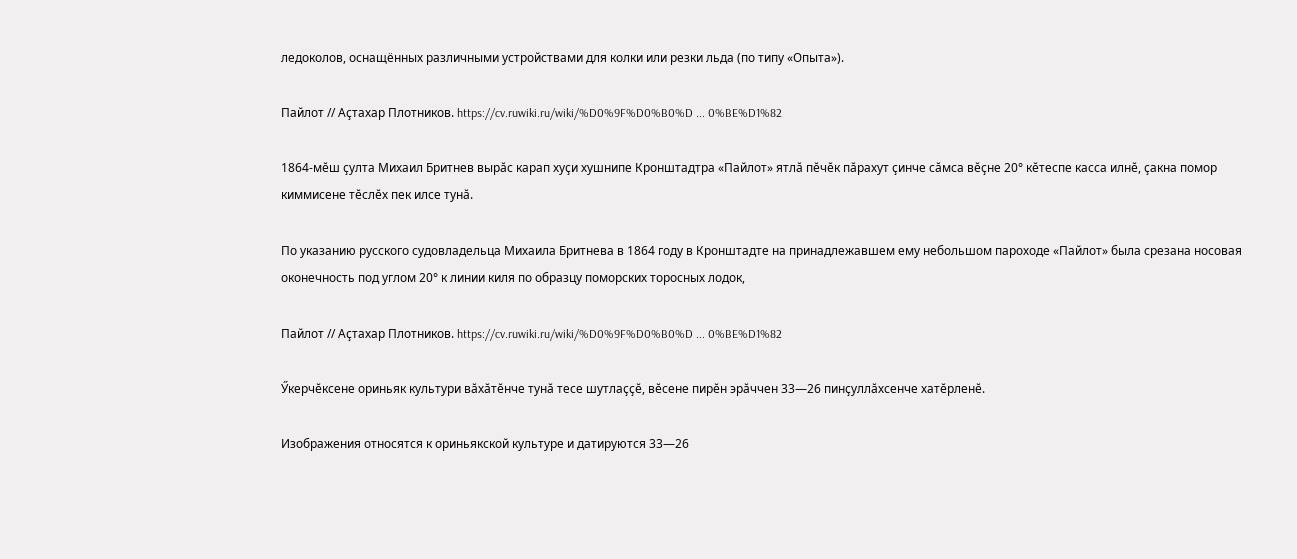ледоколов, оснащённых различными устройствами для колки или резки льда (по типу «Опыта»).

Пайлот // Аҫтахар Плотников. https://cv.ruwiki.ru/wiki/%D0%9F%D0%B0%D ... 0%BE%D1%82

1864-мӗш ҫулта Михаил Бритнев вырӑс карап хуҫи хушнипе Кронштадтра «Пайлот» ятлӑ пӗчӗк пӑрахут ҫинче сӑмса вӗҫне 20° кӗтеспе касса илнӗ, ҫакна помор киммисене тӗслӗх пек илсе тунӑ.

По указанию русского судовладельца Михаила Бритнева в 1864 году в Кронштадте на принадлежавшем ему небольшом пароходе «Пайлот» была срезана носовая оконечность под углом 20° к линии киля по образцу поморских торосных лодок,

Пайлот // Аҫтахар Плотников. https://cv.ruwiki.ru/wiki/%D0%9F%D0%B0%D ... 0%BE%D1%82

Ӳкерчӗксене ориньяк культури вӑхӑтӗнче тунӑ тесе шутлаҫҫӗ, вӗсене пирӗн эрӑччен 33—26 пинҫуллӑхсенче хатӗрленӗ.

Изображения относятся к ориньякской культуре и датируются 33—26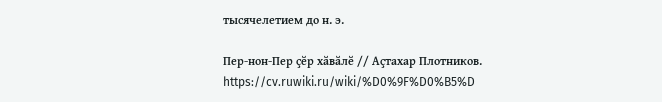тысячелетием до н. э.

Пер-нон-Пер ҫӗр хӑвӑлӗ // Аҫтахар Плотников. https://cv.ruwiki.ru/wiki/%D0%9F%D0%B5%D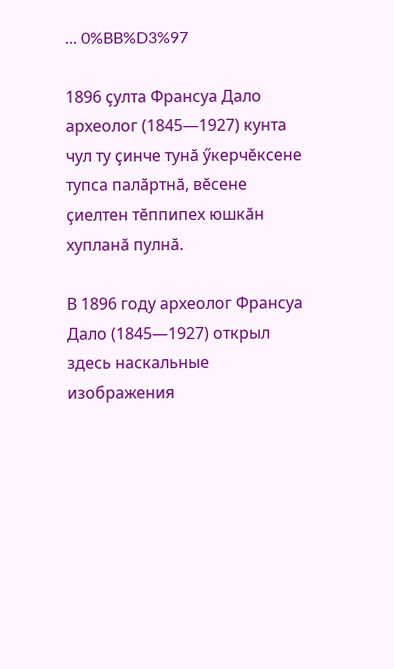... 0%BB%D3%97

1896 ҫулта Франсуа Дало археолог (1845—1927) кунта чул ту ҫинче тунӑ ӳкерчӗксене тупса палӑртнӑ, вӗсене ҫиелтен тӗппипех юшкӑн хупланӑ пулнӑ.

В 1896 году археолог Франсуа Дало (1845—1927) открыл здесь наскальные изображения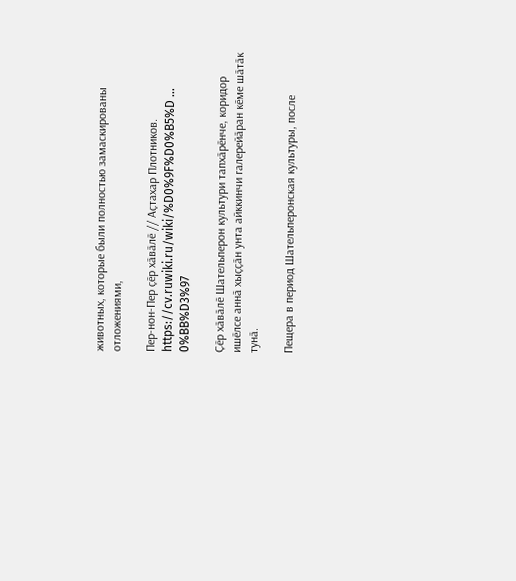животных, которые были полностью замаскированы отложениями,

Пер-нон-Пер ҫӗр хӑвӑлӗ // Аҫтахар Плотников. https://cv.ruwiki.ru/wiki/%D0%9F%D0%B5%D ... 0%BB%D3%97

Ҫӗр хӑвӑлӗ Шательперон культури тапхӑрӗнче, коридор ишӗлсе аннӑ хыҫҫӑн унта айккинчи галерейӑран кӗме шӑтӑк тунӑ.

Пещера в период Шательперонская культуры, после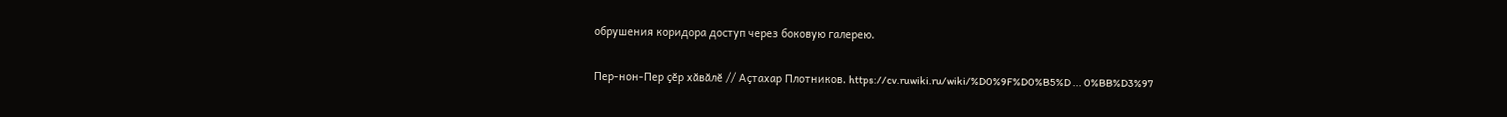обрушения коридора доступ через боковую галерею.

Пер-нон-Пер ҫӗр хӑвӑлӗ // Аҫтахар Плотников. https://cv.ruwiki.ru/wiki/%D0%9F%D0%B5%D ... 0%BB%D3%97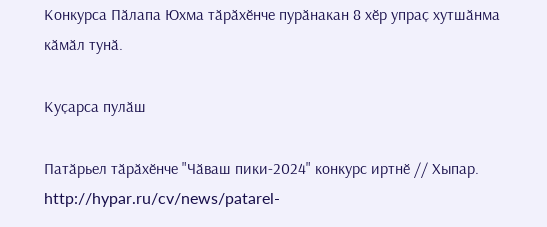Конкурса Пӑлапа Юхма тӑрӑхӗнче пурӑнакан 8 хӗр упраҫ хутшӑнма кӑмӑл тунӑ.

Куҫарса пулӑш

Патӑрьел тӑрӑхӗнче "Чӑваш пики-2024" конкурс иртнӗ // Хыпар. http://hypar.ru/cv/news/patarel-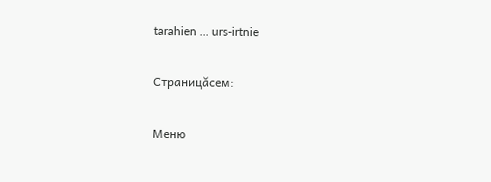tarahien ... urs-irtnie

Страницăсем:

Меню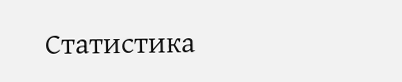Статистика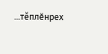...тĕплӗнрех